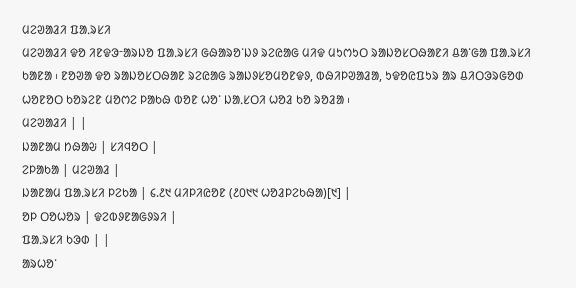ᱢᱮᱣᱟᱲᱤ ᱯᱟᱹᱨᱥᱤ
ᱢᱮᱣᱟᱲᱤ ᱫᱚ ᱤᱱᱫᱳᱼᱟᱨᱡᱚ ᱯᱟᱹᱨᱥᱤ ᱜᱷᱟᱨᱚᱸᱡᱽ ᱨᱮᱭᱟᱜ ᱢᱤᱫ ᱢᱩᱬᱩᱛ ᱨᱟᱡᱚᱥᱛᱷᱟᱱᱤ ᱪᱟᱸᱜᱟ ᱯᱟᱹᱨᱥᱤ ᱠᱟᱱᱟ ᱾ ᱱᱚᱣᱟ ᱫᱚ ᱨᱟᱡᱚᱥᱛᱷᱟᱱ ᱨᱮᱭᱟᱜ ᱨᱟᱡᱽᱥᱚᱢᱚᱱᱫᱽ, ᱵᱷᱤᱞᱣᱟᱲᱟ, ᱩᱫᱚᱭᱯᱩᱨ ᱟᱨ ᱪᱤᱛᱳᱨᱜᱚᱰ ᱦᱚᱱᱚᱛ ᱠᱚᱨᱮᱱ ᱢᱚᱬᱮ ᱞᱟᱠᱷ ᱵᱚᱱ ᱦᱚᱸ ᱡᱟᱹᱥᱛᱤ ᱦᱚᱲ ᱠᱚ ᱨᱚᱲᱟ ᱾
ᱢᱮᱣᱟᱲᱤ | |
ᱡᱟᱱᱟᱢ ᱴᱷᱟᱶ | ᱥᱤᱧᱚᱛ |
ᱮᱞᱟᱠᱟ | ᱢᱮᱣᱟᱲ |
ᱡᱟᱱᱟᱢ ᱯᱟᱹᱨᱥᱤ ᱞᱮᱠᱟ | ᱔.᱒᱑ ᱢᱤᱞᱤᱭᱚᱱ (᱒᱐᱑᱑ ᱦᱚᱲᱞᱮᱠᱷᱟ)[᱑] |
ᱚᱞ ᱛᱚᱦᱚᱨ | ᱫᱮᱵᱽᱱᱟᱜᱽᱨᱤ |
ᱯᱟᱹᱨᱥᱤ ᱠᱳᱰ | |
ᱟᱨᱦᱚᱸ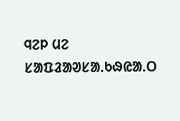ᱧᱮᱞ ᱢᱮ
ᱥᱟᱯᱲᱟᱣᱥᱟᱹᱠᱷᱭᱟᱹᱛ